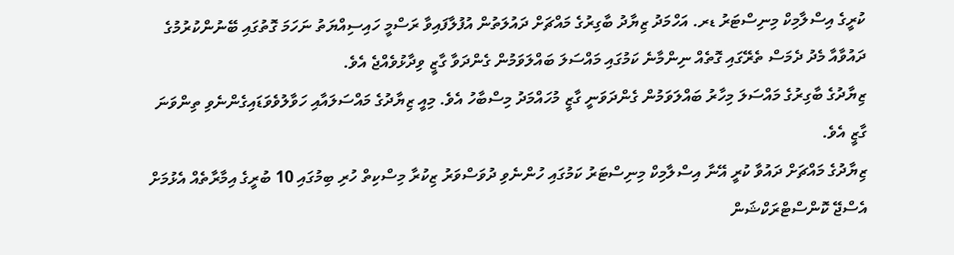ކުރީގެ އިސްލާމިކް މިނިސްޓަރު ޑރ. އަހްމަދު ޒިޔާދު ބާގިރުގެ މައްޗަށް ދައުލަތުން އުފުލާފައިވާ ރަސްމީ ހައިސިއްޔަތު ނަހަމަ ގޮތުގައި ބޭނުންކުރުމުގެ ދައުވާއާ މެދު ދެމަސް ތެރޭގައި ގޮތެއް ނިންމާނެ ކަމުގައި މައްސަލަ ބައްލަވަމުން ގެންދަވާ ގާޒީ ވިދާޅުވެއްޖެ އެވެ.
ޒިޔާދުގެ ބާގިރުގެ މައްސަލަ މިހާރު ބައްލަވަމުން ގެންދަވަނީ ގާޒީ މުހައްމަދު މިސްބާހު އެވެ. މިއީ ޒިޔާދުގެ މައްސަލައާއި ހަވާލުވެވަޑައިގެންނެވި ތިންވަނަ ގާޒީ އެވެ.
ޒިޔާދުގެ މައްޗަށް ދައުވާ ކުރީ އޭނާ އިސްލާމިކް މިނިސްޓަރު ކަމުގައި ހުންނެވި ދުވަސްވަރު ޒިކުރާ މިސްކިތް ހުރި ބިމުގައި 10 ބުރީގެ އިމާރާތެއް އެޅުމަށް އެސްޖޭ ކޮންސްޓްރަކްޝަން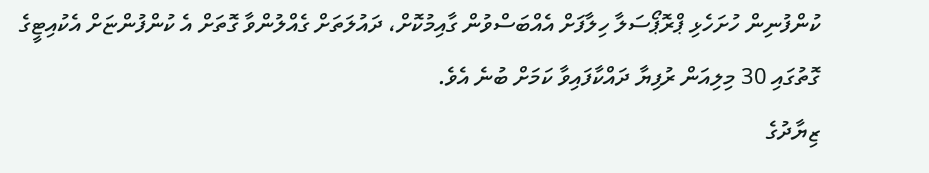ކުންފުނިން ހުށަހެޅި ޕްރޮޕޯސަލާ ހިލާފަށް އެއްބަސްވުން ގާއިމުކޮށް، ދައުލަތަށް ގެއްލުންވާ ގޮތަށް އެ ކުންފުންޏަށް އެކުއިޓީގެ ގޮތުގައި 30 މިލިއަން ރުފިޔާ ދައްކާފައިވާ ކަމަށް ބުނެ އެވެ.
ޒިޔާދުގެ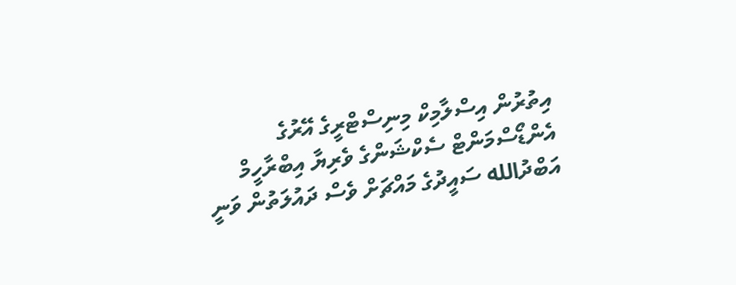އިތުރުން އިސްލާމިކް މިނިސްޓްރީގެ އޭރުގެ އެންޑޯސްމަންޓް ސެކްޝަންގެ ވެރިޔާ އިބްރާހީމް އަބްދުالله ސައީދުގެ މައްޗަށް ވެސް ދައުލަތުން ވަނީ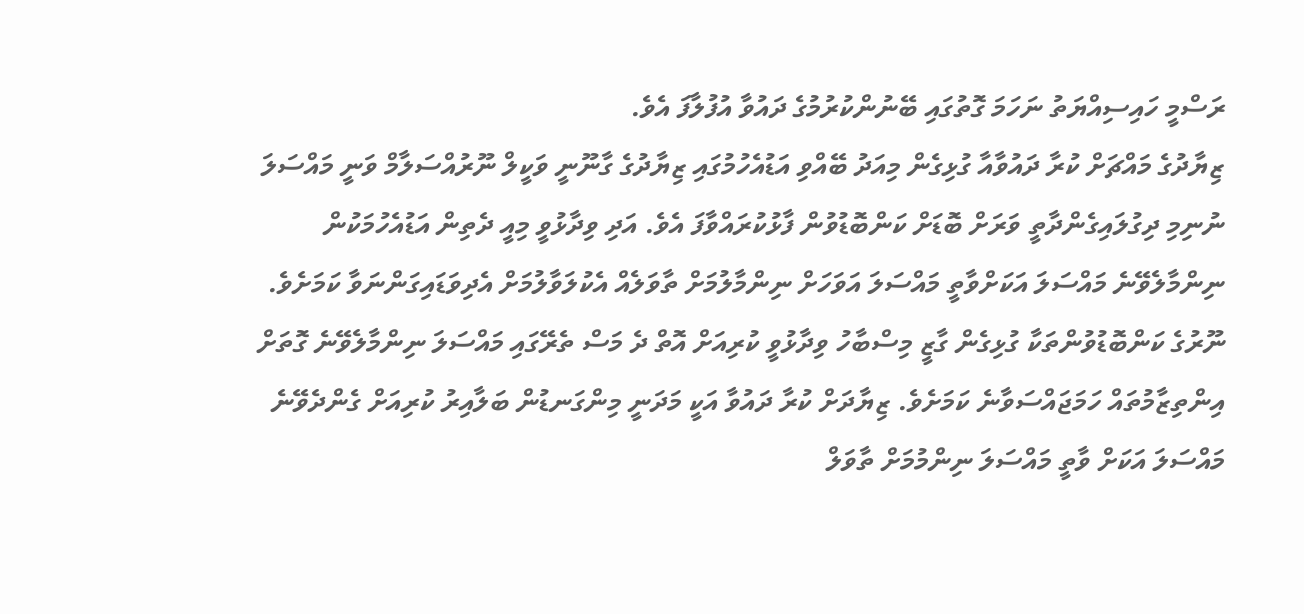ރަސްމީ ހައިސިއްޔަތު ނަހަމަ ގޮތުގައި ބޭނުންކުރުމުގެ ދައުވާ އުފުލާފަ އެވެ.
ޒިޔާދުގެ މައްޗަށް ކުރާ ދައުވާއާ ގުޅިގެން މިއަދު ބޭއްވި އަޑުއެހުމުގައި ޒިޔާދުގެ ގާނޫނީ ވަކީލް ނޫރުއްސަލާމް ވަނީ މައްސަލަ ނުނިމި ދިގުލައިގެންދާތީ ވަރަށް ބޮޑަށް ކަންބޮޑުވުން ފާޅުކުރައްވާފަ އެވެ. އަދި ވިދާޅުވީ މިއީ ދެތިން އަޑުއެހުމަކުން ނިންމާލެވޭނެ މައްސަލަ އަކަށްވާތީ މައްސަލަ އަވަހަށް ނިންމާލުމަށް ތާވަލެއް އެކުލަވާލުމަށް އެދިވަޑައިގަންނަވާ ކަމަށެވެ.
ނޫރުގެ ކަންބޮޑުވުންތަކާ ގުޅިގެން ގާޒީ މިސްބާހު ވިދާޅުވީ ކުރިއަށް އޮތް ދެ މަސް ތެރޭގައި މައްސަލަ ނިންމާލެވޭނެ ގޮތަށް އިންތިޒާމުތައް ހަމަޖައްސަވާނެ ކަމަށެވެ. ޒިޔާދަށް ކުރާ ދައުވާ އަކީ މަދަނީ މިންގަނޑުން ބަލާއިރު ކުރިއަށް ގެންދެވޭނެ މައްސަލަ އަކަށް ވާތީ މައްސަލަ ނިންމުމަށް ތާވަލް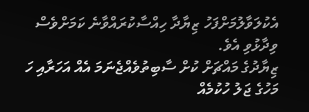އެކުލަވާލުމަށްފަހު ޒިޔާދާ ހިއްސާކުރައްވާނެ ކަމަށްވެސް ވިދާޅުވި އެވެ.
ޒިޔާދުގެ މައްޗަށް ކުށް ސާބިތުވެއްޖެނަމަ އެއް އަހަރާއި ހަ މަހުގެ ޖަލު ހުކުމެއް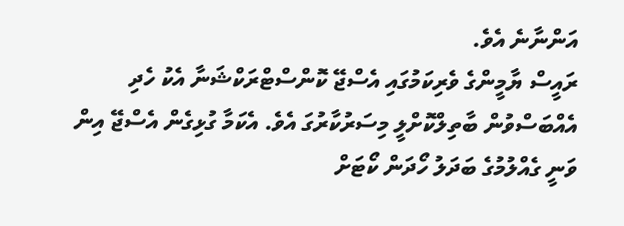އަންނާނެ އެވެ.
ރައީސް ޔާމީންގެ ވެރިކަމުގައި އެސްޖޭ ކޮންސްޓްރަކްޝަނާ އެކު ހެދި އެއްބަސްވުން ބާތިލްކޮށްލީ މިސަރުކާރުގަ އެވެ. އެކަމާ ގުޅިގެން އެސްޖޭ އިން ވަނީ ގެއްލުމުގެ ބަދަލު ހޯދަން ކޯޓަށް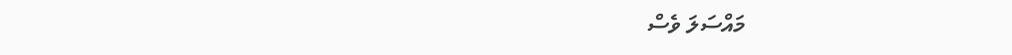މައްސަލަ ވެސް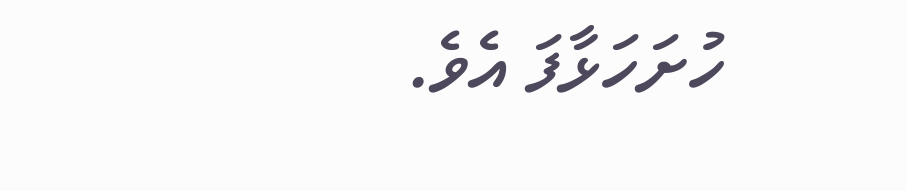ހުށަހަޅާފަ އެވެ.